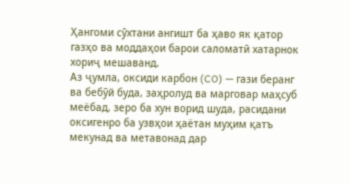Ҳангоми сӯхтани ангишт ба ҳаво як қатор газҳо ва моддаҳои барои саломатӣ хатарнок хориҷ мешаванд.
Аз ҷумла, оксиди карбон (CO) — гази беранг ва бебӯй буда, заҳролуд ва марговар маҳсуб меёбад, зеро ба хун ворид шуда, расидани оксигенро ба узвҳои ҳаётан муҳим қатъ мекунад ва метавонад дар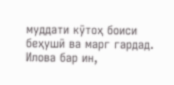муддати кӯтоҳ боиси беҳушӣ ва марг гардад. Илова бар ин,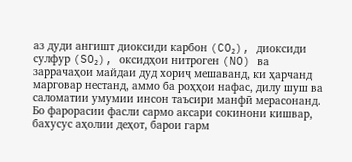аз дуди ангишт диоксиди карбон (CO₂), диоксиди сулфур (SO₂), оксидҳои нитроген (NO) ва заррачаҳои майдаи дуд хориҷ мешаванд, ки ҳарчанд марговар нестанд, аммо ба роҳҳои нафас, дилу шуш ва саломатии умумии инсон таъсири манфӣ мерасонанд.
Бо фарорасии фасли сармо аксари сокинони кишвар, бахусус аҳолии деҳот, барои гарм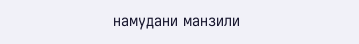намудани манзили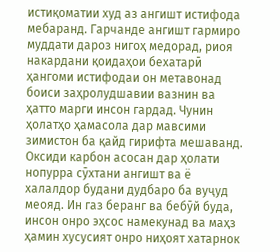истиқоматии худ аз ангишт истифода мебаранд. Гарчанде ангишт гармиро муддати дароз нигоҳ медорад, риоя накардани қоидаҳои бехатарӣ ҳангоми истифодаи он метавонад боиси заҳролудшавии вазнин ва ҳатто марги инсон гардад. Чунин ҳолатҳо ҳамасола дар мавсими зимистон ба қайд гирифта мешаванд.
Оксиди карбон асосан дар ҳолати нопурра сӯхтани ангишт ва ё халалдор будани дудбаро ба вуҷуд меояд. Ин газ беранг ва бебӯй буда, инсон онро эҳсос намекунад ва маҳз ҳамин хусусият онро ниҳоят хатарнок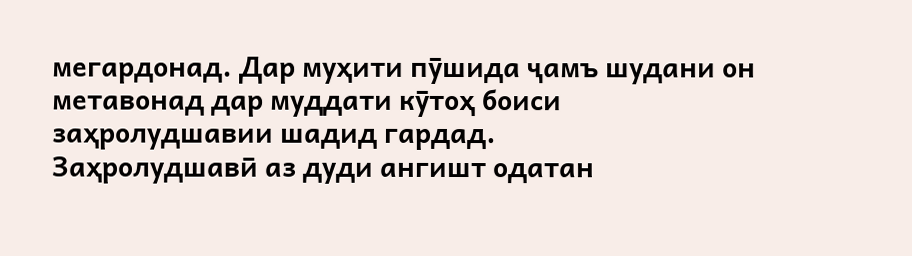мегардонад. Дар муҳити пӯшида ҷамъ шудани он метавонад дар муддати кӯтоҳ боиси заҳролудшавии шадид гардад.
Заҳролудшавӣ аз дуди ангишт одатан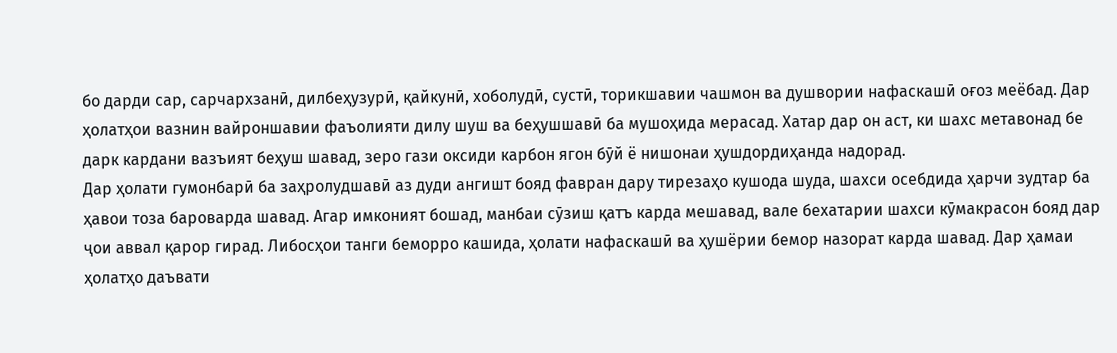бо дарди сар, сарчархзанӣ, дилбеҳузурӣ, қайкунӣ, хоболудӣ, сустӣ, торикшавии чашмон ва душвории нафаскашӣ оғоз меёбад. Дар ҳолатҳои вазнин вайроншавии фаъолияти дилу шуш ва беҳушшавӣ ба мушоҳида мерасад. Хатар дар он аст, ки шахс метавонад бе дарк кардани вазъият беҳуш шавад, зеро гази оксиди карбон ягон бӯй ё нишонаи ҳушдордиҳанда надорад.
Дар ҳолати гумонбарӣ ба заҳролудшавӣ аз дуди ангишт бояд фавран дару тирезаҳо кушода шуда, шахси осебдида ҳарчи зудтар ба ҳавои тоза бароварда шавад. Агар имконият бошад, манбаи сӯзиш қатъ карда мешавад, вале бехатарии шахси кӯмакрасон бояд дар ҷои аввал қарор гирад. Либосҳои танги беморро кашида, ҳолати нафаскашӣ ва ҳушёрии бемор назорат карда шавад. Дар ҳамаи ҳолатҳо даъвати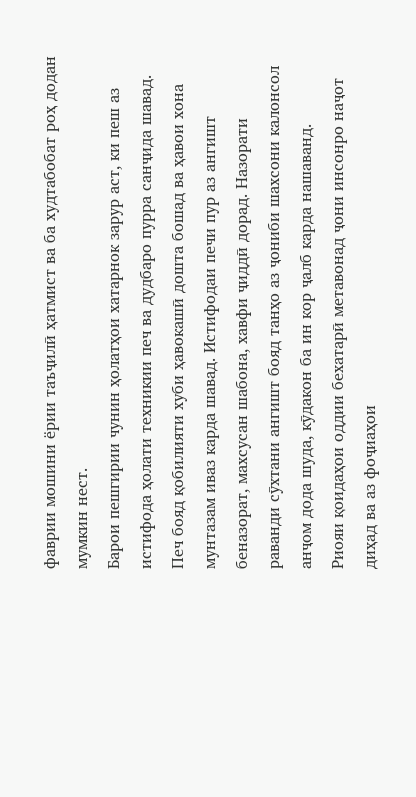фаврии мошини ёрии таъҷилӣ ҳатмист ва ба худтабобат роҳ додан мумкин нест.
Барои пешгирии чунин ҳолатҳои хатарнок зарур аст, ки пеш аз истифода ҳолати техникии печ ва дудбаро пурра санҷида шавад. Печ бояд қобилияти хуби ҳавокашӣ дошта бошад ва ҳавои хона мунтазам иваз карда шавад. Истифодаи печи пур аз ангишт беназорат, махсусан шабона, хавфи ҷиддӣ дорад. Назорати раванди сӯхтани ангишт бояд танҳо аз ҷониби шахсони калонсол анҷом дода шуда, кӯдакон ба ин кор ҷалб карда нашаванд.
Риояи қоидаҳои оддии бехатарӣ метавонад ҷони инсонро наҷот диҳад ва аз фоҷиаҳои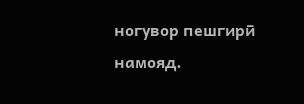ногувор пешгирӣ намояд.